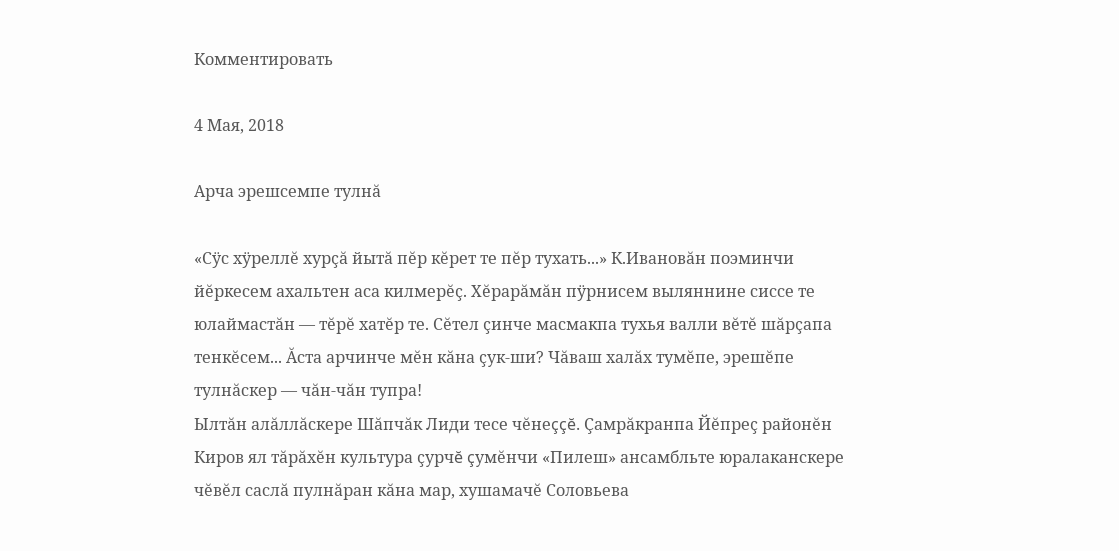Комментировать

4 Мая, 2018

Арча эрешсемпе тулнă

«Сÿс хÿреллĕ хурçă йытă пĕр кĕрет те пĕр тухать...» К.Ивановăн поэминчи йĕркесем ахальтен аса килмерĕç. Хĕрарăмăн пÿрнисем выляннине сиссе те юлаймастăн — тĕрĕ хатĕр те. Сĕтел çинче масмакпа тухья валли вĕтĕ шăрçапа тенкĕсем... Ăста арчинче мĕн кăна çук-ши? Чăваш халăх тумĕпе, эрешĕпе тулнăскер — чăн-чăн тупра!
Ылтăн алăллăскере Шăпчăк Лиди тесе чĕнеççĕ. Çамрăкранпа Йĕпреç районĕн Киров ял тăрăхĕн культура çурчĕ çумĕнчи «Пилеш» ансамбльте юралаканскере чĕвĕл саслă пулнăран кăна мар, хушамачĕ Соловьева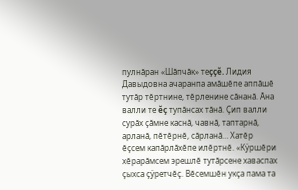пулнăран «Шăпчăк» теççĕ. Лидия Давыдовна ачаранпа амăшĕпе аппăшĕ тутăр тĕртнине, тĕрленине сăнанă. Ăна валли те ĕç тупăнсах тăнă. Çип валли сурăх çăмне каснă, чавнă, таптарнă, арланă, пĕтĕрнĕ, сăрланă… Хатĕр ĕçсем капăрлăхĕпе илĕртнĕ. «Кÿршĕри хĕрарăмсем эрешлĕ тутăрсене хаваспах çыхса çÿретчĕç. Вĕсемшĕн укçа пама та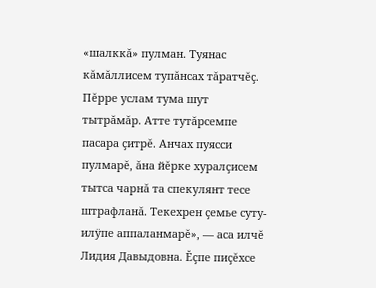«шалккă» пулман. Туянас кăмăллисем тупăнсах тăратчĕç. Пĕрре услам тума шут тытрăмăр. Атте тутăрсемпе пасара çитрĕ. Анчах пуясси пулмарĕ, ăна йĕрке хуралçисем тытса чарнă та спекулянт тесе штрафланă. Текехрен çемье суту-илÿпе аппаланмарĕ», — аса илчĕ Лидия Давыдовна. Ĕçпе пиçĕхсе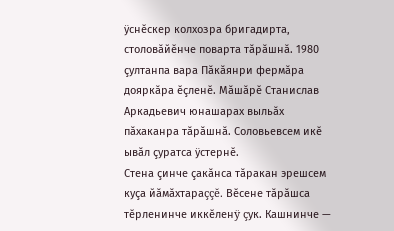ÿснĕскер колхозра бригадирта, столовăйĕнче поварта тăрăшнă. 1980 çултанпа вара Пăкăянри фермăра дояркăра ĕçленĕ. Мăшăрĕ Станислав Аркадьевич юнашарах выльăх пăхаканра тăрăшнă. Соловьевсем икĕ ывăл çуратса ÿстернĕ.
Стена çинче çакăнса тăракан эрешсем куçа йăмăхтараççĕ. Вĕсене тăрăшса тĕрленинче иккĕленÿ çук. Кашнинче —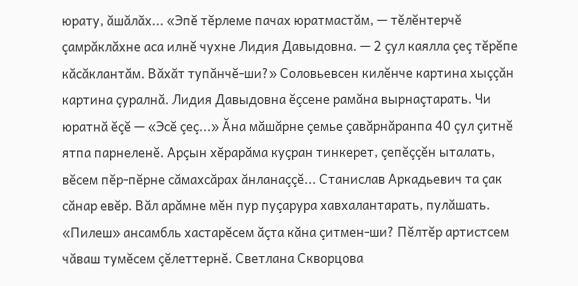юрату, ăшăлăх... «Эпĕ тĕрлеме пачах юратмастăм, — тĕлĕнтерчĕ çамрăклăхне аса илнĕ чухне Лидия Давыдовна. — 2 çул каялла çеç тĕрĕпе кăсăклантăм. Вăхăт тупăнчĕ-ши?» Соловьевсен килĕнче картина хыççăн картина çуралнă. Лидия Давыдовна ĕçсене рамăна вырнаçтарать. Чи юратнă ĕçĕ — «Эсĕ çеç...» Ăна мăшăрне çемье çавăрнăранпа 40 çул çитнĕ ятпа парнеленĕ. Арçын хĕрарăма куçран тинкерет, çепĕççĕн ыталать, вĕсем пĕр-пĕрне сăмахсăрах ăнланаççĕ... Станислав Аркадьевич та çак сăнар евĕр. Вăл арăмне мĕн пур пуçарура хавхалантарать, пулăшать.
«Пилеш» ансамбль хастарĕсем ăçта кăна çитмен-ши? Пĕлтĕр артистсем чăваш тумĕсем çĕлеттернĕ. Светлана Скворцова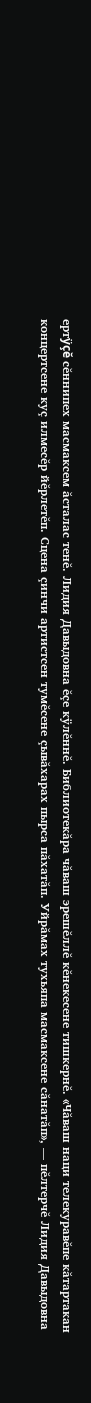ертÿçĕ сĕннипех масмаксем ăсталас тенĕ. Лидия Давыдовна ĕçе кÿлĕннĕ. Библиотекăра чăваш эрешĕллĕ кĕнекесене тишкернĕ. «Чăваш наци телекуравĕпе кăтартакан концертсене куç илмесĕр йĕрлетĕп. Сцена çинчи артистсен тумĕсене çывăхарах пырса пăхатăп. Уйрăмах тухьяпа масмаксене сăнатăп», — пĕлтерчĕ Лидия Давыдовна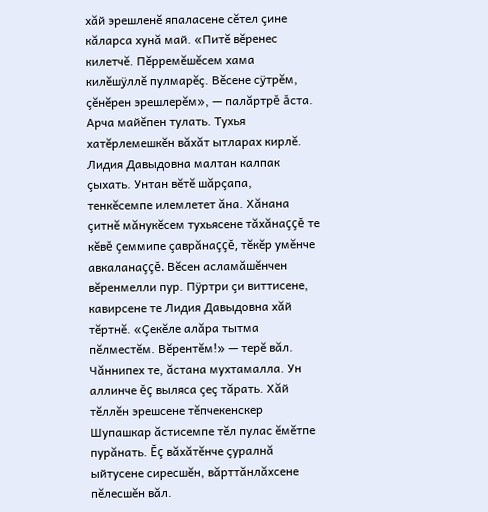хăй эрешленĕ япаласене сĕтел çине кăларса хунă май. «Питĕ вĕренес килетчĕ. Пĕрремĕшĕсем хама килĕшÿллĕ пулмарĕç. Вĕсене сÿтрĕм, çĕнĕрен эрешлерĕм», — палăртрĕ ăста. Арча майĕпен тулать. Тухья хатĕрлемешкĕн вăхăт ытларах кирлĕ. Лидия Давыдовна малтан калпак çыхать. Унтан вĕтĕ шăрçапа, тенкĕсемпе илемлетет ăна. Хăнана çитнĕ мăнукĕсем тухьясене тăхăнаççĕ те кĕвĕ çеммипе çаврăнаççĕ, тĕкĕр умĕнче авкаланаççĕ. Вĕсен асламăшĕнчен вĕренмелли пур. Пÿртри çи виттисене, кавирсене те Лидия Давыдовна хăй тĕртнĕ. «Çекĕле алăра тытма пĕлместĕм. Вĕрентĕм!» — терĕ вăл. Чăннипех те, ăстана мухтамалла. Ун аллинче ĕç выляса çеç тăрать. Хăй тĕллĕн эрешсене тĕпчекенскер Шупашкар ăстисемпе тĕл пулас ĕмĕтпе пурăнать. Ĕç вăхăтĕнче çуралнă ыйтусене сиресшĕн, вăрттăнлăхсене пĕлесшĕн вăл.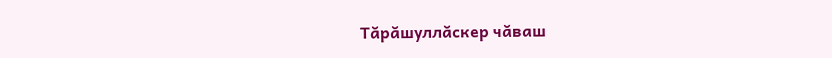Тăрăшуллăскер чăваш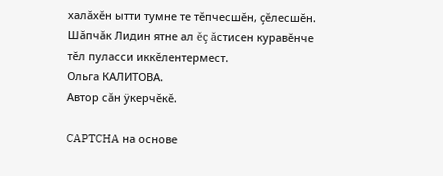халăхĕн ытти тумне те тĕпчесшĕн, çĕлесшĕн. Шăпчăк Лидин ятне ал ĕç ăстисен куравĕнче тĕл пуласси иккĕлентермест.
Ольга КАЛИТОВА.
Автор сăн ÿкерчĕкĕ.

CAPTCHA на основе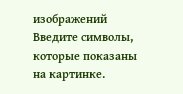изображений
Введите символы, которые показаны на картинке.